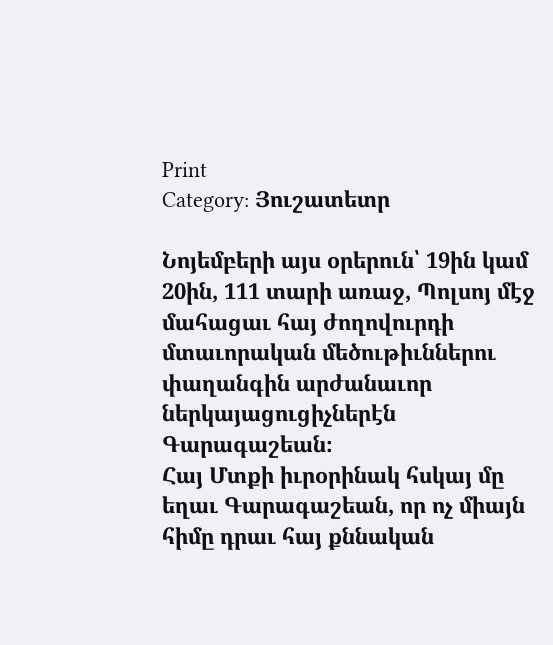Print
Category: Յուշատետր

Նոյեմբերի այս օրերուն՝ 19ին կամ 20ին, 111 տարի առաջ, Պոլսոյ մէջ մահացաւ հայ ժողովուրդի մտաւորական մեծութիւններու փաղանգին արժանաւոր ներկայացուցիչներէն Գարագաշեան։
Հայ Մտքի իւրօրինակ հսկայ մը եղաւ Գարագաշեան, որ ոչ միայն հիմը դրաւ հայ քննական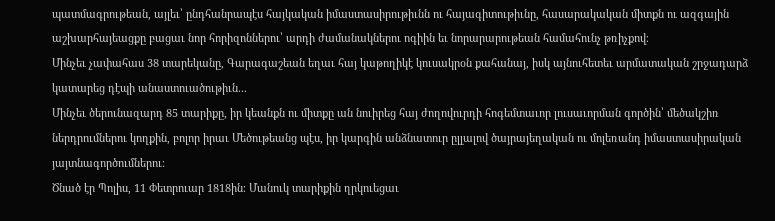պատմագրութեան, այլեւ՝ ընդհանրապէս հայկական իմաստասիրութիւնն ու հայագիտութիւնը, հասարակական միտքն ու ազգային աշխարհայեացքը բացաւ նոր հորիզոններու՝ արդի ժամանակներու ոգիին եւ նորարարութեան համահունչ թռիչքով։
Մինչեւ չափահաս 38 տարեկանը, Գարագաշեան եղաւ հայ կաթողիկէ կուսակրօն քահանայ, իսկ այնուհետեւ արմատական շրջադարձ կատարեց դէպի անաստուածութիւն...
Մինչեւ ծերունազարդ 85 տարիքը, իր կեանքն ու միտքը ան նուիրեց հայ ժողովուրդի հոգեմտաւոր լուսաւորման գործին՝ մեծակշիռ ներդրումներու կողքին, բոլոր իրաւ Մեծութեանց պէս, իր կարգին անձնատուր ըլլալով ծայրայեղական ու մոլեռանդ իմաստասիրական յայտնագործումներու։
Ծնած էր Պոլիս, 11 Փետրուար 1818ին։ Մանուկ տարիքին ղրկուեցաւ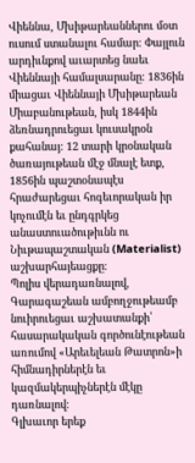Վիեննա, Մխիթարեաններու մօտ ուսում ստանալու համար։ Փայլուն արդիւնքով աւարտեց նաեւ Վիեննայի համալսարանը։ 1836ին միացաւ Վիեննայի Մխիթարեան Միաբանութեան, իսկ 1844ին ձեռնադրուեցաւ կուսակրօն քահանայ։ 12 տարի կրօնական ծառայութեան մէջ մնալէ ետք, 1856ին պաշտօնապէս հրաժարեցաւ հոգեւորական իր կոչումէն եւ ընդգրկեց անաստուածութիւնն ու Նիւթապաշտական (Materialist) աշխարհայեացքը։
Պոլիս վերադառնալով, Գարագաշեան ամբողջութեամբ նուիրուեցաւ աշխատանքի՝ հասարակական գործունէութեան առումով «Արեւելեան Թատրոն»ի հիմնադիրներէն եւ կազմակերպիչներէն մէկը դառնալով։
Գլխաւոր երեք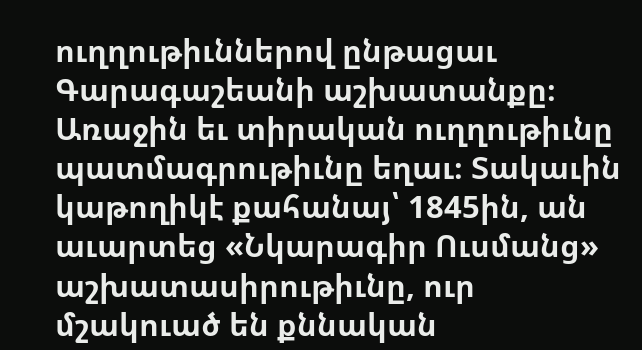ուղղութիւններով ընթացաւ Գարագաշեանի աշխատանքը։
Առաջին եւ տիրական ուղղութիւնը պատմագրութիւնը եղաւ։ Տակաւին կաթողիկէ քահանայ՝ 1845ին, ան աւարտեց «Նկարագիր Ուսմանց» աշխատասիրութիւնը, ուր մշակուած են քննական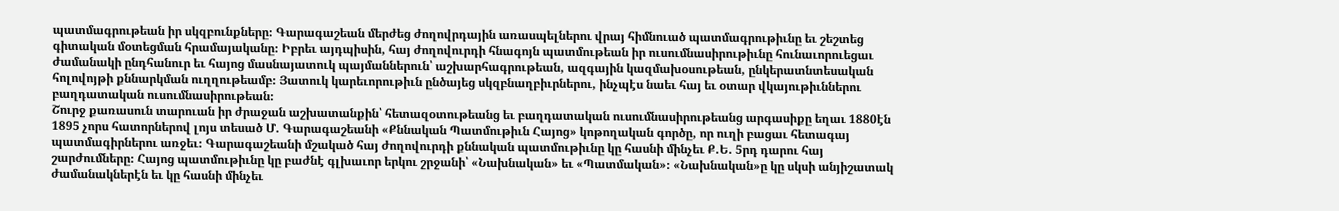պատմագրութեան իր սկզբունքները։ Գարագաշեան մերժեց ժողովրդային առասպելներու վրայ հիմնուած պատմագրութիւնը եւ շեշտեց գիտական մօտեցման հրամայականը։ Իբրեւ այդպիսին, հայ ժողովուրդի հնագոյն պատմութեան իր ուսումնասիրութիւնը հունաւորուեցաւ ժամանակի ընդհանուր եւ հայոց մասնայատուկ պայմաններուն՝ աշխարհագրութեան, ազգային կազմախօսութեան, ընկերատնտեսական հոլովոյթի քննարկման ուղղութեամբ։ Յատուկ կարեւորութիւն ընծայեց սկզբնաղբիւրներու, ինչպէս նաեւ հայ եւ օտար վկայութիւններու բաղդատական ուսումնասիրութեան։
Շուրջ քառասուն տարուան իր ժրաջան աշխատանքին՝ հետազօտութեանց եւ բաղդատական ուսումնասիրութեանց արգասիքը եղաւ 1880էն 1895 չորս հատորներով լոյս տեսած Մ. Գարագաշեանի «Քննական Պատմութիւն Հայոց» կոթողական գործը, որ ուղի բացաւ հետագայ պատմագիրներու առջեւ։ Գարագաշեանի մշակած հայ ժողովուրդի քննական պատմութիւնը կը հասնի մինչեւ Ք.Ե. 5րդ դարու հայ շարժումները։ Հայոց պատմութիւնը կը բաժնէ գլխաւոր երկու շրջանի՝ «Նախնական» եւ «Պատմական»։ «Նախնական»ը կը սկսի անյիշատակ ժամանակներէն եւ կը հասնի մինչեւ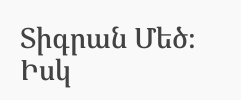Տիգրան Մեծ։ Իսկ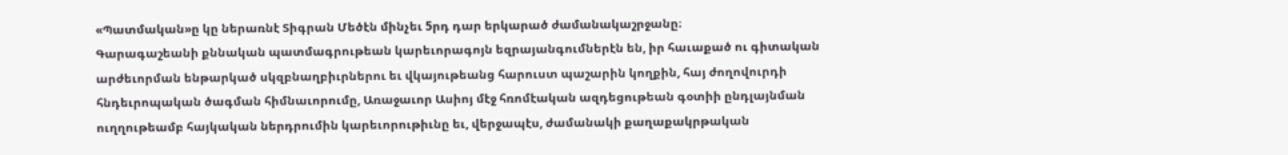«Պատմական»ը կը ներառնէ Տիգրան Մեծէն մինչեւ 5րդ դար երկարած ժամանակաշրջանը։
Գարագաշեանի քննական պատմագրութեան կարեւորագոյն եզրայանգումներէն են, իր հաւաքած ու գիտական արժեւորման ենթարկած սկզբնաղբիւրներու եւ վկայութեանց հարուստ պաշարին կողքին, հայ ժողովուրդի հնդեւրոպական ծագման հիմնաւորումը, Առաջաւոր Ասիոյ մէջ հռոմէական ազդեցութեան գօտիի ընդլայնման ուղղութեամբ հայկական ներդրումին կարեւորութիւնը եւ, վերջապէս, ժամանակի քաղաքակրթական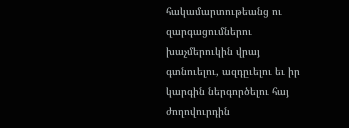հակամարտութեանց ու զարգացումներու խաչմերուկին վրայ գտնուելու, ազդըւելու եւ իր կարգին ներգործելու հայ ժողովուրդին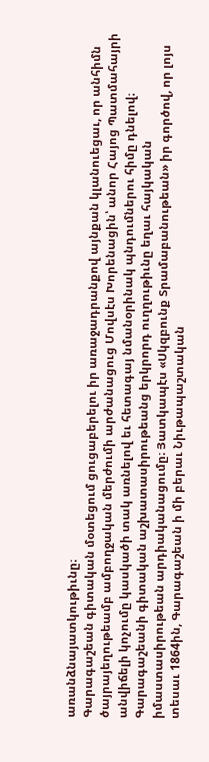առանձնայատկութիւնը։
Գարագաշեան գիտական մօտեցում ցուցաբերելու իր առաջադրանքով այնքան կլանուեցաւ, որ անհիմն ծայրայեղութեամբ ամբողջական մերժումի արժանացուց Մովսէս Խորենացին՝ անոր Հայոց Պատմահայրի անվիճելի կոչումը կասկածի տակ առնելով եւ հետագայ նմանօրինակ պնդումներու հիմը դնելով։
Գարագաշեանի գիտական աշխատասիրութեանց երկրորդ ուղղութիւնը եղաւ հայկական իմաստասիրութեան արդիականացումը։ Յատկապէս «Սկզբունք Տրամաբանութեան» իր գործով, որ լոյս տեսաւ 1864ին, Գարագաշեան ի մի բերաւ Նիւթապաշտական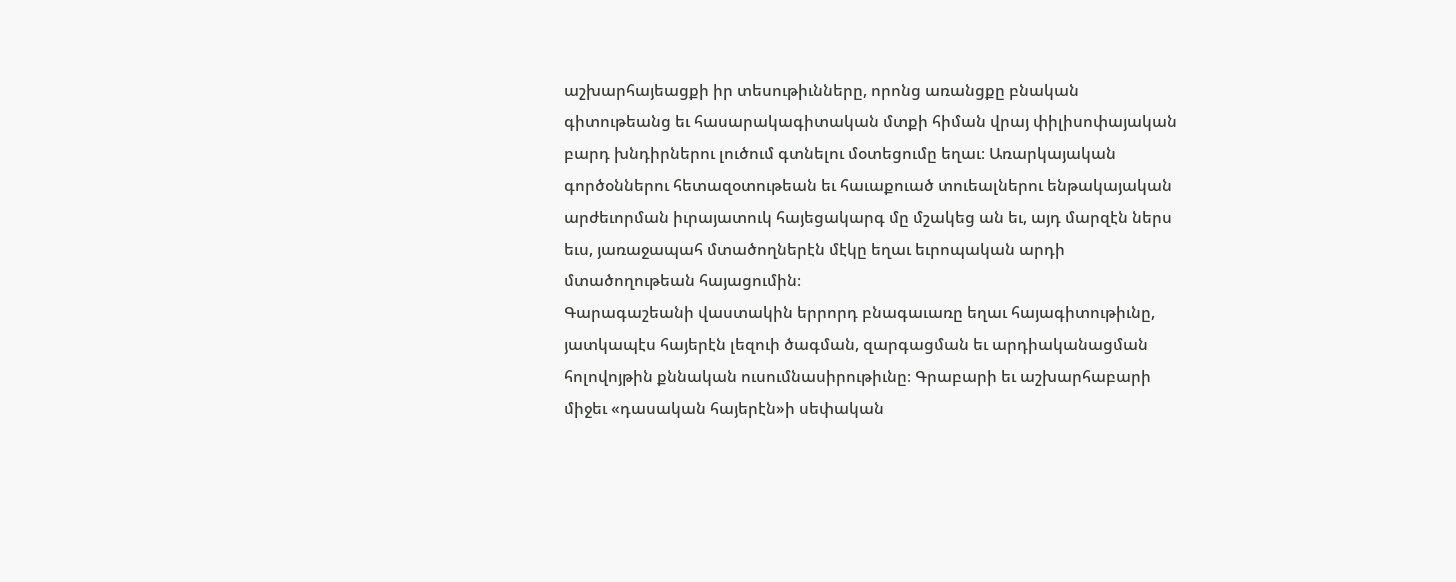աշխարհայեացքի իր տեսութիւնները, որոնց առանցքը բնական գիտութեանց եւ հասարակագիտական մտքի հիման վրայ փիլիսոփայական բարդ խնդիրներու լուծում գտնելու մօտեցումը եղաւ։ Առարկայական գործօններու հետազօտութեան եւ հաւաքուած տուեալներու ենթակայական արժեւորման իւրայատուկ հայեցակարգ մը մշակեց ան եւ, այդ մարզէն ներս եւս, յառաջապահ մտածողներէն մէկը եղաւ եւրոպական արդի մտածողութեան հայացումին։
Գարագաշեանի վաստակին երրորդ բնագաւառը եղաւ հայագիտութիւնը, յատկապէս հայերէն լեզուի ծագման, զարգացման եւ արդիականացման հոլովոյթին քննական ուսումնասիրութիւնը։ Գրաբարի եւ աշխարհաբարի միջեւ «դասական հայերէն»ի սեփական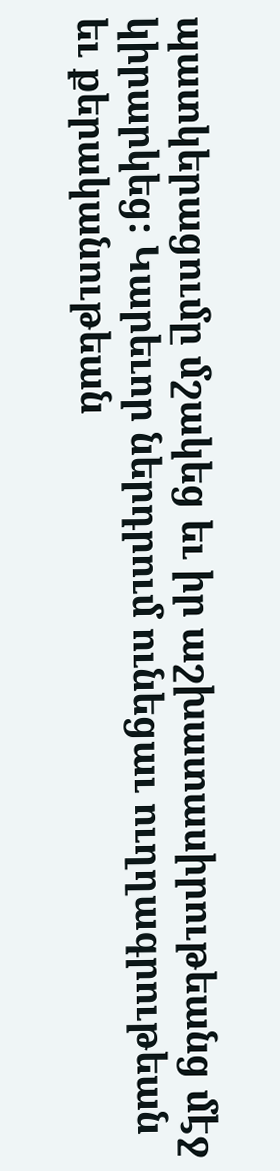պատկերացումը մշակեց եւ իր աշխատասիրութեանց մէջ կիրարկեց։ Կարեւոր ներդրում ունեցաւ ուղղագրութեան եւ քերականութեան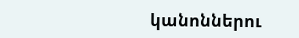կանոններու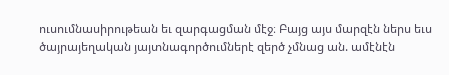ուսումնասիրութեան եւ զարգացման մէջ։ Բայց այս մարզէն ներս եւս ծայրայեղական յայտնագործումներէ զերծ չմնաց ան. ամէնէն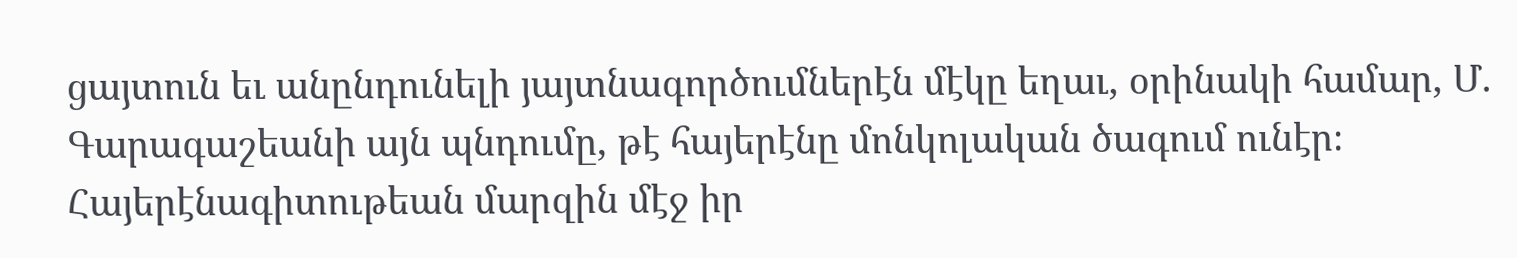ցայտուն եւ անընդունելի յայտնագործումներէն մէկը եղաւ, օրինակի համար, Մ. Գարագաշեանի այն պնդումը, թէ հայերէնը մոնկոլական ծագում ունէր։ Հայերէնագիտութեան մարզին մէջ իր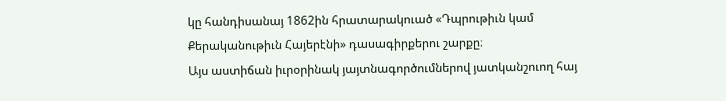կը հանդիսանայ 1862ին հրատարակուած «Դպրութիւն կամ Քերականութիւն Հայերէնի» դասագիրքերու շարքը։
Այս աստիճան իւրօրինակ յայտնագործումներով յատկանշուող հայ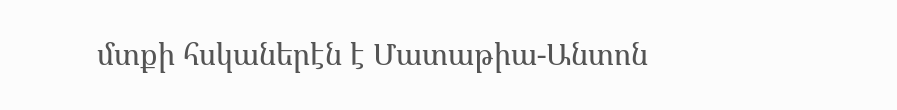մտքի հսկաներէն է Մատաթիա-Անտոն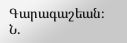Գարագաշեան։
Ն.